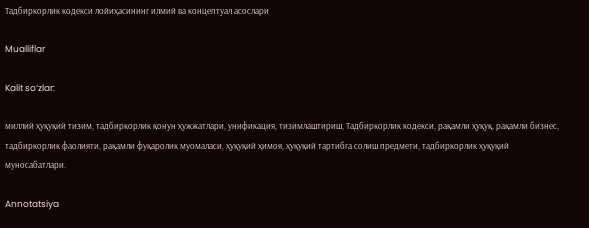Тадбиркорлик кодекси лойиҳасининг илмий ва концептуал асослари

Mualliflar

Kalit so‘zlar:

миллий ҳуқуқий тизим, тадбиркорлик қонун ҳужжатлари, унификация, тизимлаштириш, Тадбиркорлик кодекси, рақамли ҳуқуқ, рақамли бизнес, тадбиркорлик фаолияти, рақамли фуқаролик муомаласи, ҳуқуқий ҳимоя, ҳуқуқий тартибга солиш предмети, тадбиркорлик ҳуқуқий муносабатлари.

Annotatsiya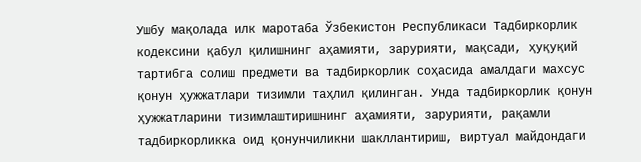Ушбу мақолада илк маротаба Ўзбекистон Республикаси Тадбиркорлик кодексини қабул қилишнинг аҳамияти, зарурияти, мақсади, ҳуқуқий тартибга солиш предмети ва тадбиркорлик соҳасида амалдаги махсус қонун ҳужжатлари тизимли таҳлил қилинган. Унда тадбиркорлик қонун ҳужжатларини тизимлаштиришнинг аҳамияти, зарурияти, рақамли тадбиркорликка оид қонунчиликни шакллантириш, виртуал майдондаги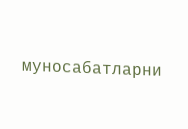муносабатларни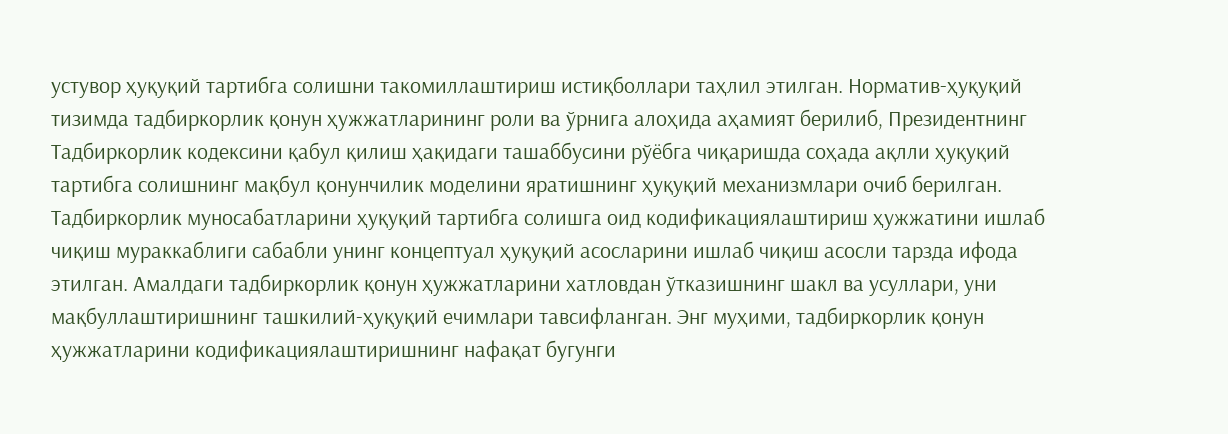устувор ҳуқуқий тартибга солишни такомиллаштириш истиқболлари таҳлил этилган. Норматив-ҳуқуқий тизимда тадбиркорлик қонун ҳужжатларининг роли ва ўрнига алоҳида аҳамият берилиб, Президентнинг Тадбиркорлик кодексини қабул қилиш ҳақидаги ташаббусини рўёбга чиқаришда соҳада ақлли ҳуқуқий тартибга солишнинг мақбул қонунчилик моделини яратишнинг ҳуқуқий механизмлари очиб берилган. Тадбиркорлик муносабатларини ҳуқуқий тартибга солишга оид кодификациялаштириш ҳужжатини ишлаб чиқиш мураккаблиги сабабли унинг концептуал ҳуқуқий асосларини ишлаб чиқиш асосли тарзда ифода этилган. Амалдаги тадбиркорлик қонун ҳужжатларини хатловдан ўтказишнинг шакл ва усуллари, уни мақбуллаштиришнинг ташкилий-ҳуқуқий ечимлари тавсифланган. Энг муҳими, тадбиркорлик қонун ҳужжатларини кодификациялаштиришнинг нафақат бугунги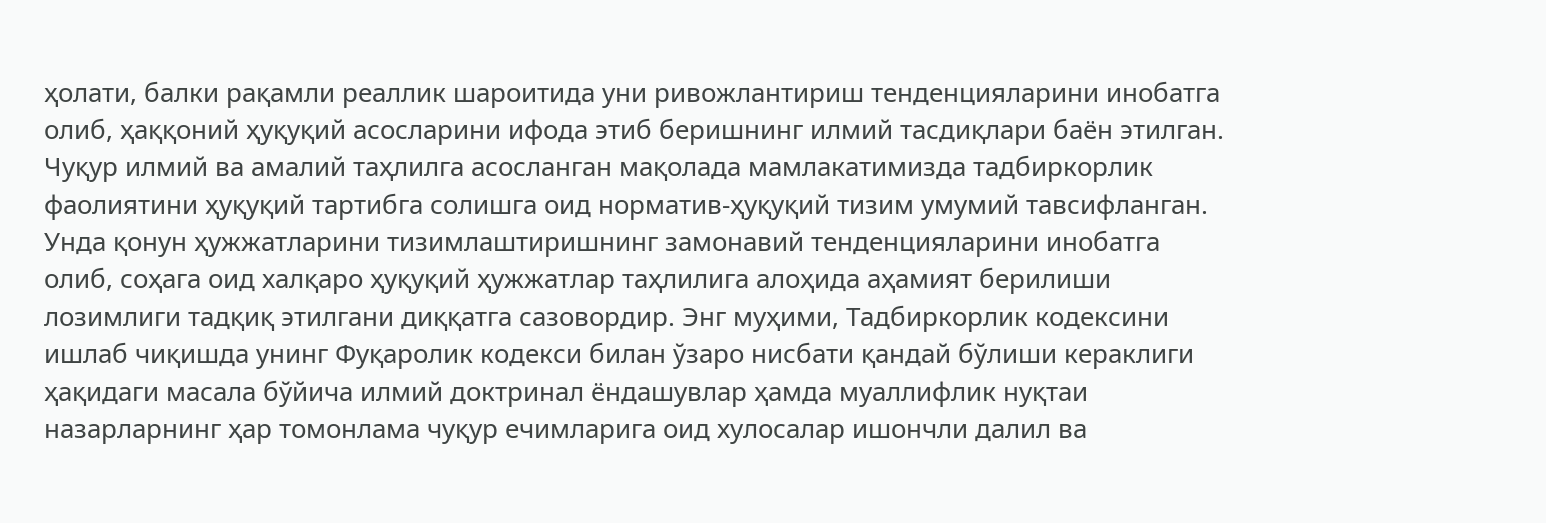ҳолати, балки рақамли реаллик шароитида уни ривожлантириш тенденцияларини инобатга олиб, ҳаққоний ҳуқуқий асосларини ифода этиб беришнинг илмий тасдиқлари баён этилган. Чуқур илмий ва амалий таҳлилга асосланган мақолада мамлакатимизда тадбиркорлик фаолиятини ҳуқуқий тартибга солишга оид норматив-ҳуқуқий тизим умумий тавсифланган. Унда қонун ҳужжатларини тизимлаштиришнинг замонавий тенденцияларини инобатга олиб, соҳага оид халқаро ҳуқуқий ҳужжатлар таҳлилига алоҳида аҳамият берилиши лозимлиги тадқиқ этилгани диққатга сазовордир. Энг муҳими, Тадбиркорлик кодексини ишлаб чиқишда унинг Фуқаролик кодекси билан ўзаро нисбати қандай бўлиши кераклиги ҳақидаги масала бўйича илмий доктринал ёндашувлар ҳамда муаллифлик нуқтаи назарларнинг ҳар томонлама чуқур ечимларига оид хулосалар ишончли далил ва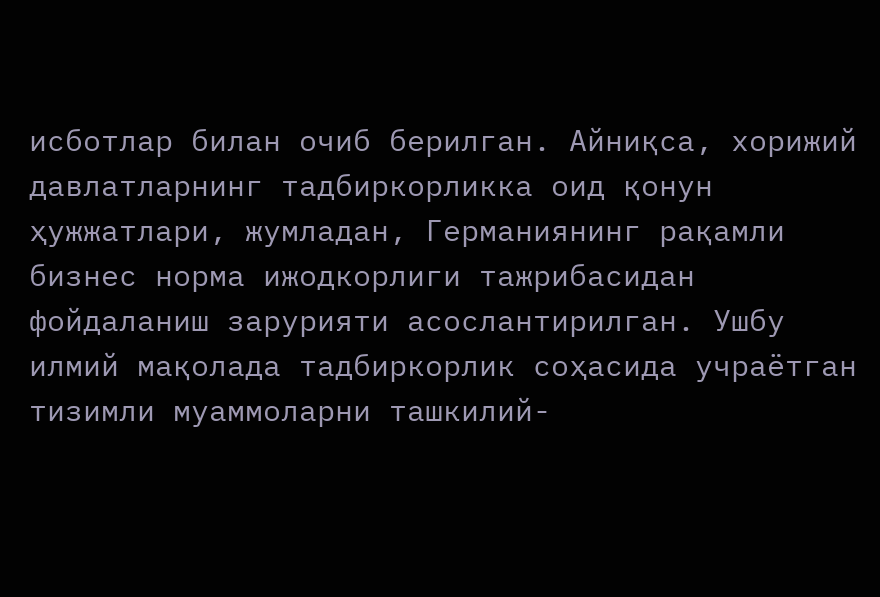исботлар билан очиб берилган. Айниқса, хорижий давлатларнинг тадбиркорликка оид қонун ҳужжатлари, жумладан, Германиянинг рақамли бизнес норма ижодкорлиги тажрибасидан фойдаланиш зарурияти асослантирилган. Ушбу илмий мақолада тадбиркорлик соҳасида учраётган тизимли муаммоларни ташкилий-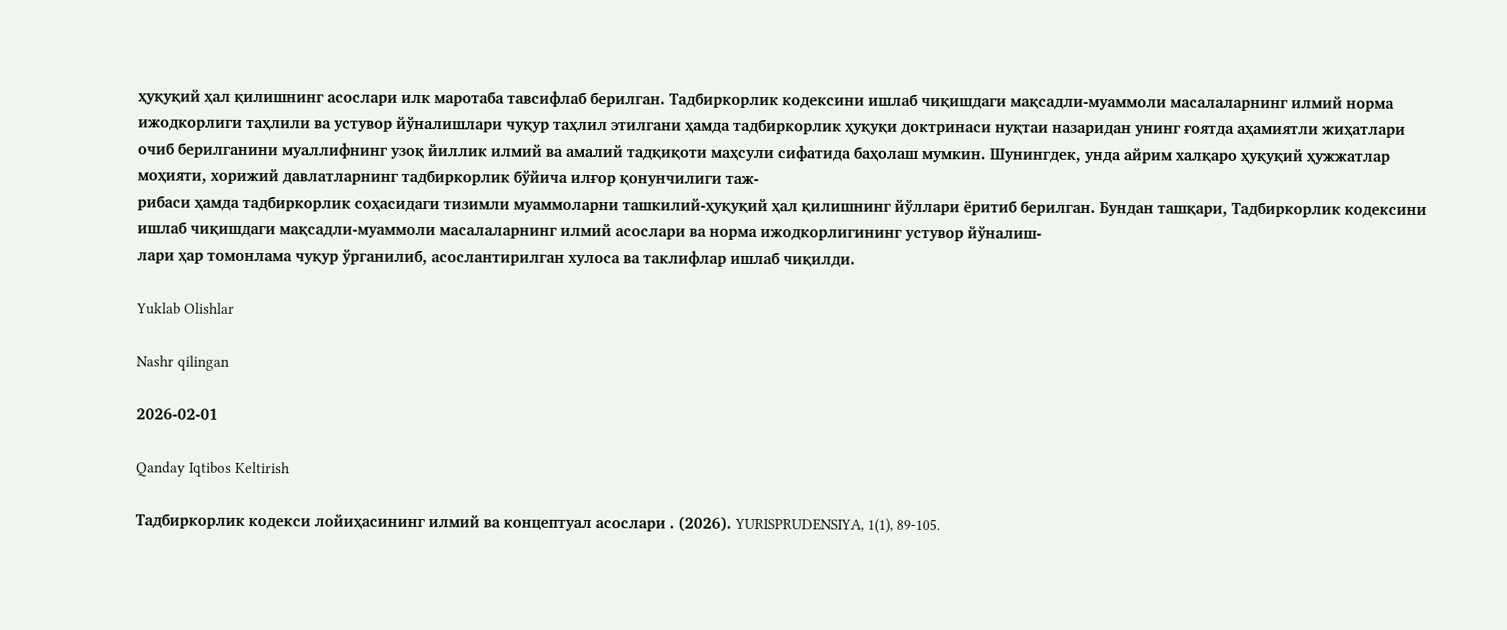ҳуқуқий ҳал қилишнинг асослари илк маротаба тавсифлаб берилган. Тадбиркорлик кодексини ишлаб чиқишдаги мақсадли-муаммоли масалаларнинг илмий норма ижодкорлиги таҳлили ва устувор йўналишлари чуқур таҳлил этилгани ҳамда тадбиркорлик ҳуқуқи доктринаси нуқтаи назаридан унинг ғоятда аҳамиятли жиҳатлари очиб берилганини муаллифнинг узоқ йиллик илмий ва амалий тадқиқоти маҳсули сифатида баҳолаш мумкин. Шунингдек, унда айрим халқаро ҳуқуқий ҳужжатлар моҳияти, хорижий давлатларнинг тадбиркорлик бўйича илғор қонунчилиги таж-
рибаси ҳамда тадбиркорлик соҳасидаги тизимли муаммоларни ташкилий-ҳуқуқий ҳал қилишнинг йўллари ёритиб берилган. Бундан ташқари, Тадбиркорлик кодексини ишлаб чиқишдаги мақсадли-муаммоли масалаларнинг илмий асослари ва норма ижодкорлигининг устувор йўналиш-
лари ҳар томонлама чуқур ўрганилиб, асослантирилган хулоса ва таклифлар ишлаб чиқилди.

Yuklab Olishlar

Nashr qilingan

2026-02-01

Qanday Iqtibos Keltirish

Тадбиркорлик кодекси лойиҳасининг илмий ва концептуал асослари . (2026). YURISPRUDENSIYA, 1(1), 89-105.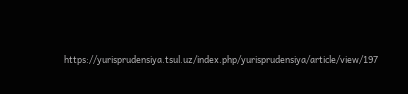https://yurisprudensiya.tsul.uz/index.php/yurisprudensiya/article/view/197